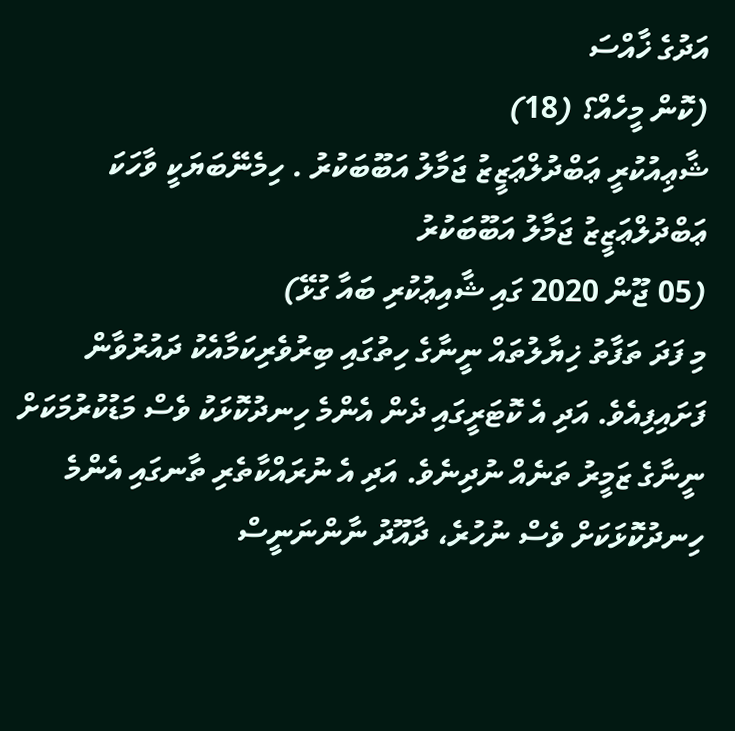އަދުގެ ޚާއްސަ
(ކޮން މީހެއް؟ (18)
ޝާޢިއުކުރީ ޢަބްދުލްޢަޒީޒު ޖަމާލު އަބޫބަކުރު . ހިމެނޭބަޔަކީ ވާހަކަ
ޢަބްދުލްޢަޒީޒު ޖަމާލު އަބޫބަކުރު
(05 ޖޫން 2020 ގައި ޝާއިޢުކުރި ބައާ ގުޅޭ)
މި ފަދަ ތަފާތު ޚިޔާލުތައް ނީނާގެ ހިތުގައި ބިރުވެރިކަމާއެކު ދައުރުވާން ފަށައިފިއެވެ. އަދި އެ ކޮޓަރީގައި ދެން އެންމެ ހިނދުކޮޅަކު ވެސް މަޑުކުރުމަކަށް ނީނާގެ ޒަމީރު ތަނެއް ނުދިނެވެ. އަދި އެ ނުރައްކާތެރި ތާނގައި އެންމެ ހިނދުކޮޅަކަށް ވެސް ނުހުރެ، ދާއޫދު ނާންނަނީސް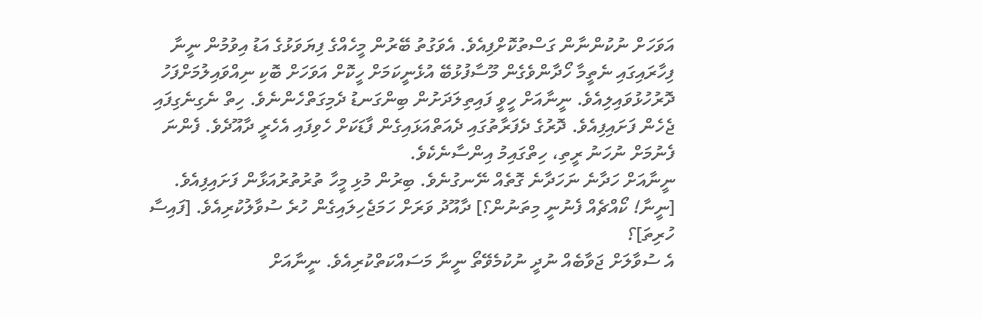އަވަހަށް ނުކުންނާން ގަސްތުކޮށްފިއެވެ. އެވަގުތު ބޭރުން މީހެއްގެ ފިޔަވަޅުގެ އަޑު އިވުމުން ނީނާ ފިހާރައިގައި ނެތީމާ ހޯދާންވެގެން މޫސާފުޅުބޭ އުޅެނީކަމަށް ހީކޮށް އަވަހަށް ބޮކި ނިއްވައިލުމަށްފަހު ދޮރުހުޅުވައިލިއެވެ. ނީނާއަށް ހީވީ ފައިތިލަދަށުން ބިންގަނޑު ދެމިގަތްހެންނެވެ. ހިތް ނެގިނެގިފައި ޖެހެން ފަށައިފިއެވެ. ދޮރުގެ ދެފަރާތުގައި ދެއަތްއަޅައިގެން ފާޑަކަށް ހެވިފައި އެހެރީ ދާއޫދެވެ. ފެންނަ ފެނުމަށް ނުހަނު ރީތި، ހިތްގައިމު އިންސާނެކެވެ.
ނީނާއަށް ހަދާނެ ނަހަދާނެ ގޮތެއް ނޭނގުނެވެ. ބިރުން މުޅި މީހާ ތުރުތުރުއަޅާން ފަށައިފިއެވެ.
[ނީނާ! ކޯއްޗެއް ފެނުނީ މިތަނުން؟] ދާއޫދު ވަރަށް ހަމަޖެހިލައިގެން ހުރެ ސުވާލުކުރިއެވެ. [ފައިސާ ހުރިތަ]؟
އެ ސުވާލަށް ޖަވާބެއް ނުދީ ނުކުމެވޭތޯ ނީނާ މަސައްކަތްކުރިއެވެ. ނީނާއަށް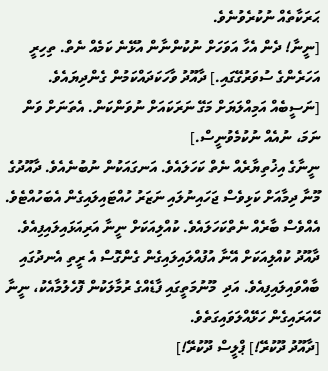ޙަރަކާތެއް ނުކުރެވުނެވެ.
[ނީނާ! ދެން އެހާ އަވަހަށް ނުކުންނާން އުޅޭނެ ކަމެއް ނެތް. ތިހިރީ އަހަރެންގެ ސުވަރުގޭގައި.] ދާއޫދު ވާހަކަދައްކަމުން ގެންދިޔައެވެ. [ނަސީބެއް އަމިއްލަޔަށް މަގޭ ނަރަކައަށް ނުވަންކަން. އެތަނަށް ވަން ނަމަ، ނުއެއް ނުކުމެވުނީސް.]
ނީނާގެ އިޚުތިޔާރެއް ނެތް ކަހަލައެވެ. އަނގައަކުން ނުބުނެއެވެ. ދާއޫދުގެ މޫނާ ދިމާއަށް ކަޅިވެސް ޖަހައިނުލައި ނަޒަރު ހުއްޓައިލައިގެން އެބަހުއްޓެވެ. އެއްވެސް ބާރެއް ނެތްކަހަލައެވެ. ކުއްލިއަކަށް ނީނާ އަރިއަޅައިލައިފިއެވެ. ދާއޫދު ކުއްލިއަކަށް އޭނާ އުފުއްލައިލައިގެން ގެންގޮސް އެ ރީތި އެނދުގައި ބާއްވައިލައިފިއެވެ. އަދި  މޫނުމަތީގައި ފާޑެއްގެ ރުމާލަކުން ފޮހެލުމާއެކު، ނީނާ ހޭއަރައިގެން ހަޅޭއްލަވައިގަތެވެ.
[ދާއޫދު ދޫކުރޭ!] ޕްލީސް ދޫކުރޭ!]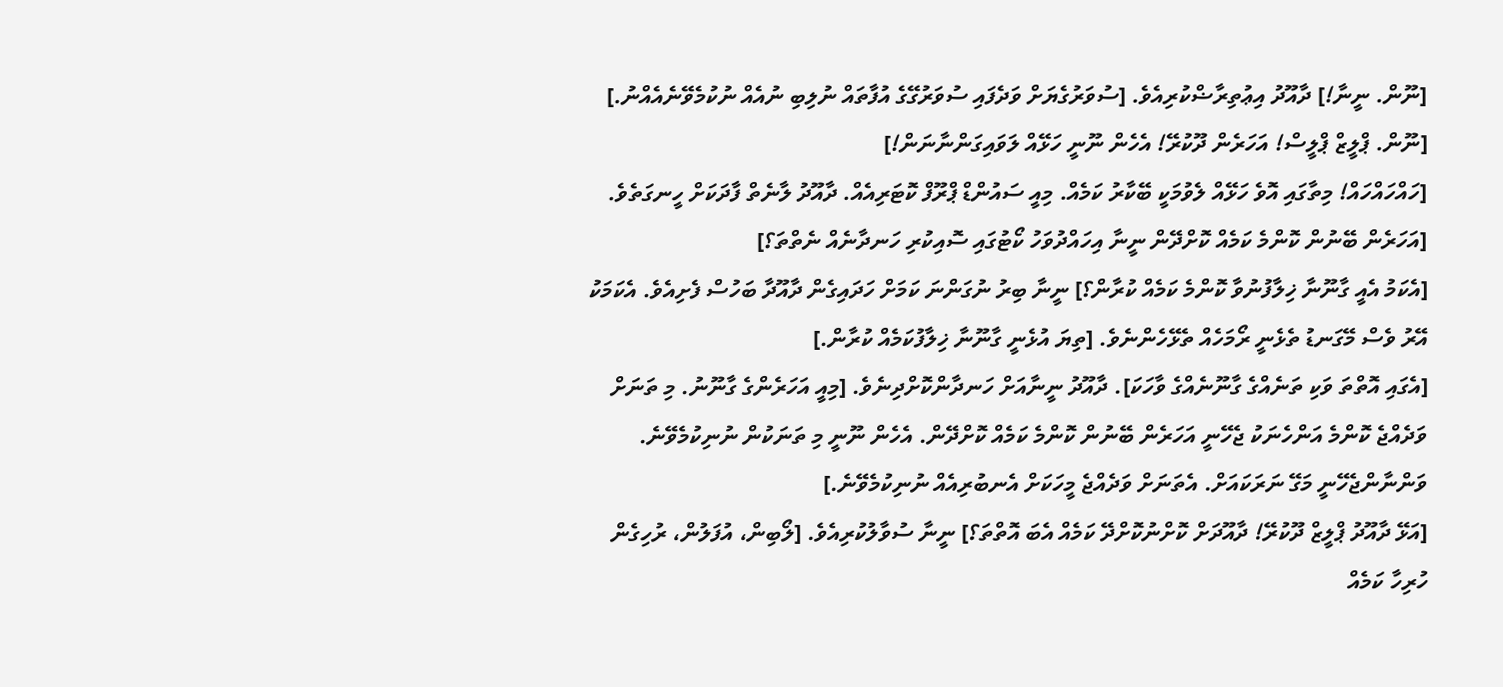[ނޫން. ނީނާ!] ދާއޫދު އިޢުތިރާޟްކުރިއެވެ. [ސުވަރުގެޔަށް ވަދެފައި ސުވަރުގޭގެ އުފާތައް ނުލިބި ނުއެއް ނުކުމެވޭނެއެއްނު.]
[ނޫން. ޕްލީޒް ޕްލީސް! އަހަރެން ދޫކުރޭ! އެހެން ނޫނީ ހަޅޭއް ލަވައިގަންނާނަން!]
[ހައްހައްހައް! މިތާގައި އޮވެ ހަޅޭއް ލެވުމަކީ ބޭކާރު ކަމެއް. މިއީ ސައުންޑް ޕްރޫފް ކޮޓަރިއެއް. ދާއޫދު ލާނެތް ފާދަކަށް ހީނގަތެވެ. [އަހަރެން ބޭނުން ކޮންމެ ކަމެއް ކޮށްދޭން ނީނާ އިހައްދުވަހު ކޯޓުގައި ސޮއިކުރި ހަނދާނެއް ނެތްތަ؟]
[އެކަމު އެއީ ގާނޫނާ ޚިލާފުނުވާ ކޮންމެ ކަމެއް ކުރާން؟] ނީނާ ބިރު ނުގަންނަ ކަމަށް ހަދައިގެން ދާއޫދާ ބަހުސް ފެށިއެވެ. އެކަމަކު އޭރު ވެސް މޭގަނޑު ތެޅެނީ ރޯމަހެއް ތެޅޭހެންނެވެ. [ތިޔަ އުޅެނީ ގާނޫނާ ޚިލާފުކަމެއް ކުރާން.]
[އެގައި އޮތްތަ ވަކި ތަނެއްގެ ގާނޫނެއްގެ ވާހަކަ]. ދާއޫދު ނީނާއަށް ހަނދާންކޮށްދިނެވެ. [މިއީ އަހަރެންގެ ގާނޫނު. މި ތަނަށް ވަދެއްޖެ ކޮންމެ އަންހެނަކު ޖެހޭނީ އަހަރެން ބޭނުން ކޮންމެ ކަމެއް ކޮށްދޭން. އެހެން ނޫނީ މި ތަނަކުން ނުނިކުމެވޭނެ. ވަންނާންޖެހޭނީ މަގޭ ނަރަކައަށް. އެތަނަށް ވަދެއްޖެ މީހަކަށް އެނބުރިއެއް ނުނިކުމެވޭނެ.]
[އަޅޭ ދާއޫދު ޕްލީޒް ދޫކުރޭ! ދާއޫދަށް ކޮށްނުކޮށްދޭ ކަމެއް އެބަ އޮތްތަ؟] ނީނާ ސުވާލުކުރިއެވެ. [ލޯބިން، އުފަލުން، ރުހިގެން ހުރިހާ ކަމެއް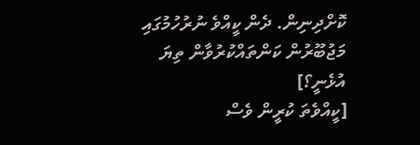ކޮށްދިނިން. ދެން ކީއްވެ ނުރުހުމުގައި މަޖުބޫރުން ކަންތައްކުރުވާން ތިޔަ އުޅެނީ؟]
[ކީއްވެތަ ކުރީން ވެސް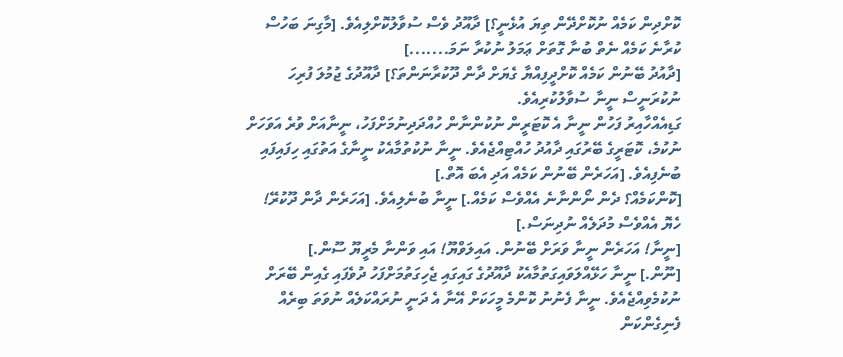ކޮށްދިން ކަމެއް ނުކޮށްދޭން ތިޔަ އުޅެނީ؟] ދާއޫދު ވެސް ސުވާލުކޮށްލިއެވެ. [މާގިނަ ބަހުސް ކުރާނެ ކަމެއް ނެތް ބުނާ ގޮތަށް ޢަމަލު ނުކުރާ ނަމަ.......]
[ދާއުދު ބޭނުން ކަމެއް ކޮށްދީފިއްޔާ ގެޔަށް ދާން ދޫކުރާނަންތަ؟] ދާއޫދުގެ ޖުމުލަ ފުރިހަ ނުކުރަނީސް ނީނާ ސުވާލުކުރިއެވެ.
ގަޑިއެއްހާއިރު ފަހުން ނީނާ އެ ކޮޓަރީން ނުކުންނާން ހުއްދަދިނުމަށްފަހު، ނީނާއަށް ވުރެ އަވަހަށް ނުކުމެ، ކޮޓަރީގެ ބޭރުގައި ދާއުދު ހުއްޓިއްޖެއެވެ. ނީނާ ނުކުތުމާއެކު ނީނާގެ އަތުގައި ހިފައިފައި ބުނެފިއެވެ. [އަހަރެން ބޭނުން ކަމެއް އަދި އެބަ އޮތް.]
[ކޮންކަމެއް؟ ދެން ނޯންނާނެ އެއްވެސް ކަމެއް.] ނީނާ ބުނެލިއެވެ. [އަހަރެން ދާން ދޫކުރޭ! ހެޔޮ އެއްވެސް މުދަލެއް ނުދިނަސް.]
[ނީނާ! އަހަރެން ނީނާ ވަރަށް ބޭނުން. އައިލަވްޔޫ! އައި ވަންނާ މެރީޔޫ ސޫން.]
[ނޫން.] ނީނާ ހަޅޭއްލަވައިގަތުމާއެކު ދާއޫދުގެ ގައިގައި ޖެހިގަތުމަށްފަހު ދުވެފައި ގެއިން ބޭރަށް ނުކުމެވިއްޖެއެވެ. ނީނާ ފެނުނު ކޮންމެ މީހަކަށް އޭނާ އެ ދަނީ ނުރައްކަލެއް ނުވަތަ ބިރެއް ފެނިގެންކަން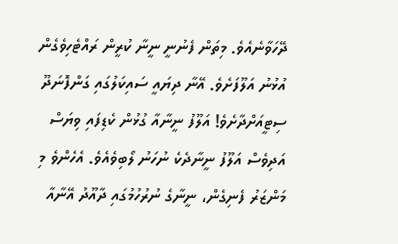ދޭހަވާނެއެވެ. މިތަން ފެނުނީ ނީނާ ކުރީން ރައްޓެހިވެގެން އުޅުނު އަލޫފަށެވެ. އޭނާ ދިޔައީ ސައިކަލުގައި ގަންފޮނަދޫ ސިޓީއަށްދާށެވެ! އަލޫފު ނީނާއާ ގުޅުން ކެޑިފައި ވިޔަސް އަދިވެސް އަލޫފު ނީނާދެކެ ނުހަނު ލޯބިވެއެވެ. އެހެންވެ މި މަންޒަރު ފެނިގެން، ނީނާގެ ނުރުހުމުގައި ދާއޫދު އޭނާއާ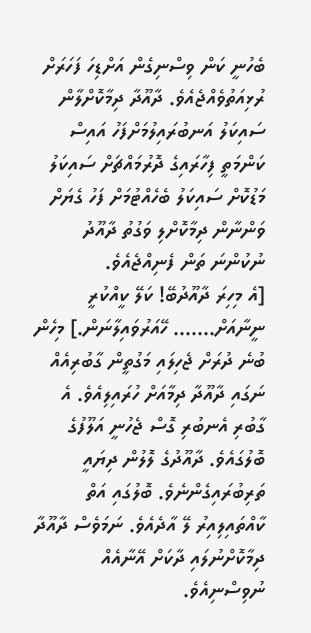ބެހުނީ ކަން ވިސްނިގެން އަށްޑިހަ ފަހަރަށް ރުޅިއަތުވެއްޖެއެވެ. ދާއޫދާ ދިމާކޮށްލާން ސައިކަލު އަނބުރައިލުމަށްފަހު އައިސް ކަންމަތީ ފިހާރައިގެ ދޮރުމައްޗަށް ސައިކަލު މަޑުކޮށް ސައިކަލު ބެހެއްޓުމަށް ފަހު ގެޔަށް ވަންނާން ދިމާކޮށްލި ވަގުތު ދާއޫދު ނުކުންނަ ތަން ފެނިއްޖެއެވެ.
[އެ މިހިރަ ދާއޫދުބޭ! ކަލޭ ކީއްކުރީ ނީނާއަށް....... ހޭއަރުވައިލާނަން.] މިހެން ބުނެ ދުރަށް ޖެހިލައި މަގުތީން ގާބުރިއެއް ނަގައި ދާއޫދާ ދިމާއަށް ހުރައިލިއެވެ. އެ ގާބުރި އެނބުރި ގޮސް ޖެހުނީ އަލޫފުގެ ބޮލުގައެވެ. ދާއޫދުގެ ލޮލުން ދިޔައީ ތަރިބުރައިގެންނެވެ. ބޮލުގައި އަތް ކާއްތައިލިއިރު ލޭ އާދެއެވެ. ނަމަވެސް ދާއޫދާ ދިމާކޮށްނުލައި ދާކަށް އޭނާއެއް ނުވިސްނިއެވެ.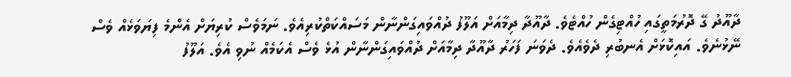ދާއޫދު ގޭ ދޮރުމަތީގައި ހުއްޓިގެން ހުއްޓެވެ. ދާއޫދާ ދިމާއަށް އަލޫފު ދުއްވައިގަންނާން މަސައްކަތްކުރިއެވެ. ނަމަވެސް ކުރިޔަށް އެންމެ ފިޔަވަޅެއް ވެސް ނޭޅުނެވެ. އައިކޮޅަށް އެނބުރި ދެވެއެވެ. ދެވަނަ ފަހަރު ދާއޫދާ ދިމާއަށް ދުއްވައިގަންނާން އުޅެ ވެސް އެކަމެއް ނުވި އެވެ. އަލޫފު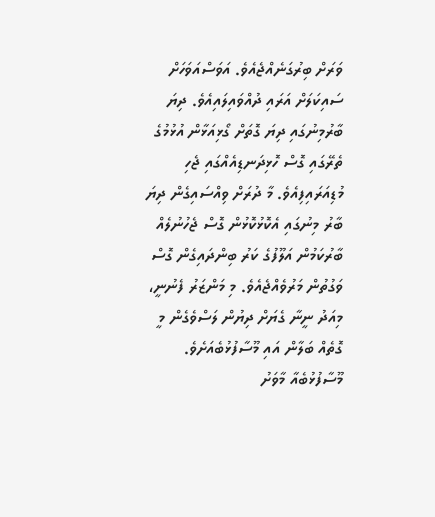ވަރަށް ބިރުގަނެއްޖެއެވެ. އަވަސްއަވަހަށް ސައިކަލަށް އަރައި ދުއްވައިލައިއެވެ. ދިޔަ  ބާރުމިނުގައި ދިޔަ ގޮތަށް ގޯޅިއަޅާން އުޅުމުގެ ތެރޭގައި ގޮސް ހޮޅިދަނޑިއެއްގައި ޖެހި މުޑިއަރައިފިއެވެ. މާ ދުރަށް ވިއްސައިގެން ދިޔަ ބާރު މިނުގައި އެކޮޅުކޮޅުން ގޮސް ޖެހުނުލެއް ބާރުކަމުން އަލޫފުގެ ކަރު ބިންދައިގެން ގޮސް ވަގުތުން މަރުވެއްޖެއެވެ. މި މަންޒަރު ފެނުނީ، މިއަދު ނީނާ ގެޔަށް ދިޔުން ލަސްވެގެން މީ ގޮތެއް ބަލާން އައި މޫސާފުޅުބެއަށެވެ. މޫސާފުޅުބެއާ މާވަށު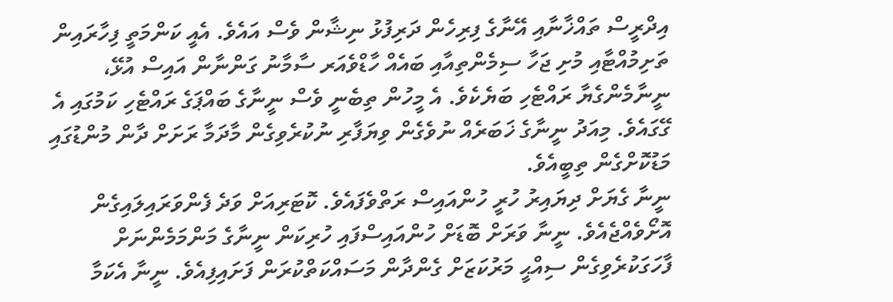އިދްރީސް ތައްޚާނާއި އޭނާގެ ފިރިހެން ދަރިފުޅު ނިޝާން ވެސް އައެވެ. އެއީ ކަންމަތީ ފިހާރައިން ތަށިމުއްޓާއި މުށި ޖަހާ ސިމެންތިއާއި ބައެއް ހާޑްވެއަރ ސާމާނު ގަންނާން އައިސް އުޅޭ، ނީނާމެންގެޔާ ރައްޓެހި ބަޔެކެވެ. އެ މީހުން ތިބެނީ ވެސް ނީނާގެ ބައްޕަގެ ރައްޓެހި ކަމުގައި އެ ގޭގައެވެ. މިއަދު ނީނާގެ ޚަބަރެއް ނުވެގެން ވިޔަފާރި ނުކުރެވިގެން މާދަމާ ރަށަށް ދާން މުންޑުގައި މަޑުކޮށްގެން ތިބީއެވެ.
ނީނާ ގެޔަށް ދިޔައިރު ހުރީ ހުންއައިސް ރަތްވެފައެވެ. ކޮޓަރިއަށް ވަދެ ފެންވަރައިލައިގެން އޮށޯވެއްޖެއެވެ. ނީނާ ވަރަށް ބޮޑަށް ހުންއައިސްފައި ހުރިކަން ނީނާގެ މަންމަމެންނަށް ފާހަގަކުރެވިގެން ސިއްޙީ މަރުކަޒަށް ގެންދާން މަސައްކަތްކުރަން ފަށައިފިއެވެ. ނީނާ އެކަމާ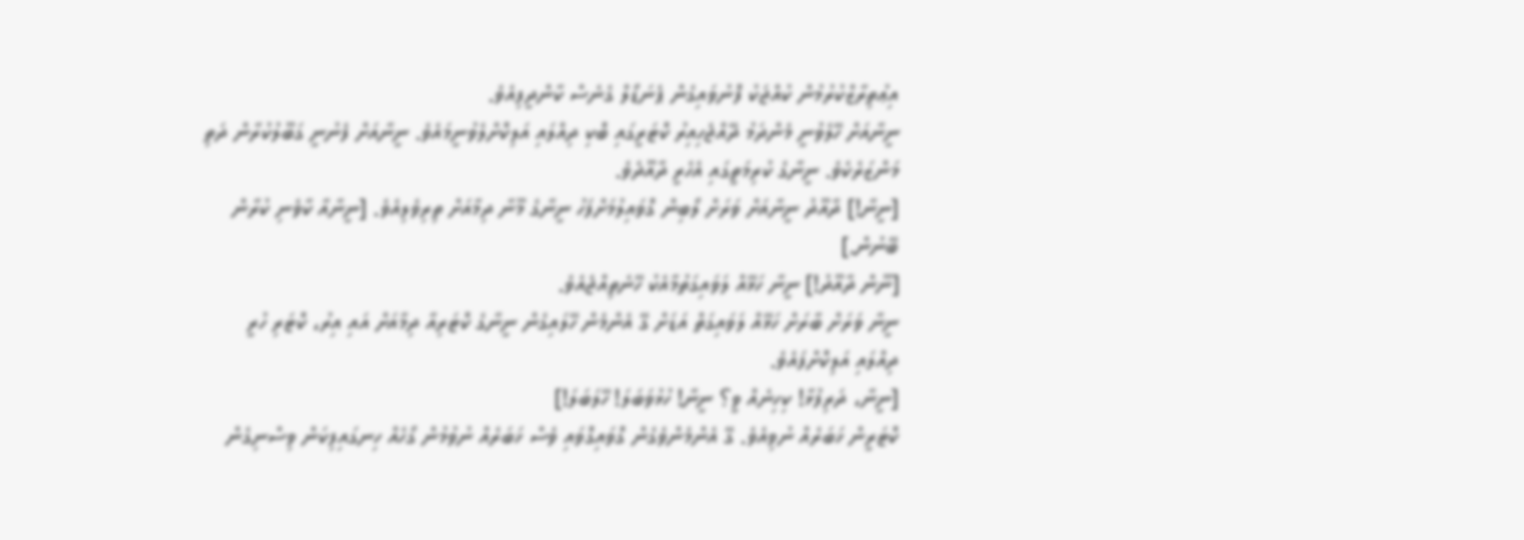އިޢުތިރާޒްކުރުމުން ކުއްޖަކު ފޮނުވައިގެން ޕެނަޑޯލް ގެނެސް ކާންދީފިއެވެ.
ނީނާއަށް ހޭލެވުނީ މެންދަމު ދޭއްޖެހިއިރު ކޮޓަރީގައި ބޮކި ދިއްލައި އަލިކޮށްލެވުނީމައެވެ. ނީނާއަށް ފެނުނީ ގަބޫލުކުރާން ދަތި މަންޒަރެކެވެ. ނީނާގެ ކުރިމަތީގައި އެހެރީ ދާއޫދެވެ.
[ނީނާ!] ދާއޫދު ނީނާއަށް ވަރަށް ލޯބިން ގޮވައިލުމަށްފަހު ނީނާގެ މޫނާ ދިމާއަށް ތިރިވެލިއެވެ. [ނީނާއާ ކާވެނި ކުރާން ބޭނުން.]
[ނޫން ދާއޫދު!] ނީނާ ހަޅޭއް ލަވައިގަތުމާއެކު ހޭނެތިއްޖެއެވެ.
ނީނާ ވަރަށް ބާރަށް ހަޅޭއް ލަވައިގަތް އަޑަށް ގޭ އެންމެން ހޭލައިގެން ނީނާގެ ކޮޓަރިއާ ދިމާއަށް އައި އިރު، ކޮޓަރި ހުރީ ދިއްލައި އަލިކޮށްފައެވެ.
[ނީނާ، ދަރިފުޅާ! ކިހިނެއް ވީ؟ ނީނާ! ހުޅުވަބަލަ! ހޭލަބަލަ!]
ކޮޓަރީން ޚަބަރެއް ނުވިއެވެ. ގޭ އެންމެންވެގެން ގޮވައިގޮވައި ވެސް ޚަބަރެއް ނުވުމުން ގޯހެއް ހިނގައިފިކަން ވިސްނިގެން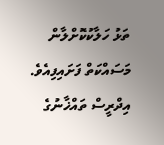ތަޅު ހަލާކުކޮށްލާން މަސައްކަތް ފަށައިފިއެވެ. އިދްރީސް ތައްޚާނުގެ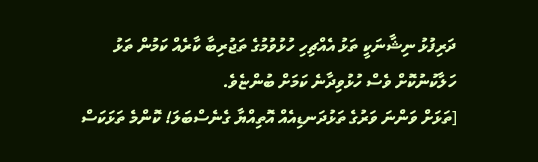ދަރިފުޅު ނިޝާނަކީ ތަޅު އެއްޗިހި ހުޅުވުމުގެ ތަޖުރިބާ ކާރެއް ކަމުން ތަޅު ހަލާކުނުކޮށް ވެސް ހުޅުވިދާނެ ކަމަށް ބުންޏެވެ.
[ތަޅަށް ވަންނަ ވަރުގެ ތަޅުދަނޑިއެއް އޮތިއްޔާ ގެނެސްބަލަ! ކޮންމެ ތަޅަކަސް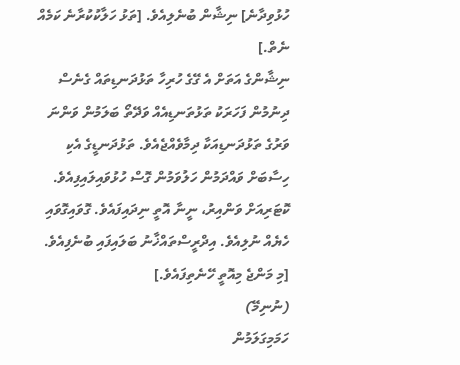ހުޅުވިދާނެ] ނިޝާން ބުނެލިއެވެ. [ތަޅު ހަލާކުކުރާނެ ކަމެއް ނެތް.]
ނިޝާންގެ އަތަށް އެ ގޭގެ ހުރިހާ ތަޅުދަނޑިތައް ގެނެސް ދިނުމުން ފަހަރަކު ތަޅުތަނޑިއެއް ވަދޭތޯ ބަލަމުން ވަންނަ ވަރުގެ ތަޅުދަނޑިއަކާ ދިމާވެއްޖެއެވެ. ތަޅުދަނޑީގެ އެކި ހިސާބަށް ވައްދަމުން ހަލުވަމުން ގޮސް ހުޅުވައިލައިފިއެވެ.
ކޮޓަރިއަށް ވަންއިރު، ނީނާ އޮތީ ނިދައިފައެވެ. ގޮވައިގޮވައި ހެޔެއް ނުލިއެވެ. އިދްރީސްތައްޚާނު ބަލައިފައި ބުނެފިއެވެ. [މި މަންޖެ މިއޮތީ ހޭނެތިފައެވެ.]
(ނުނިމޭ)
ހަމަމިގަލަމުން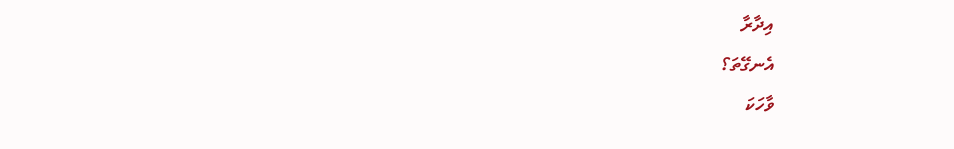އިދާރާ
އެނގޭތަ؟
ވާހަކަ